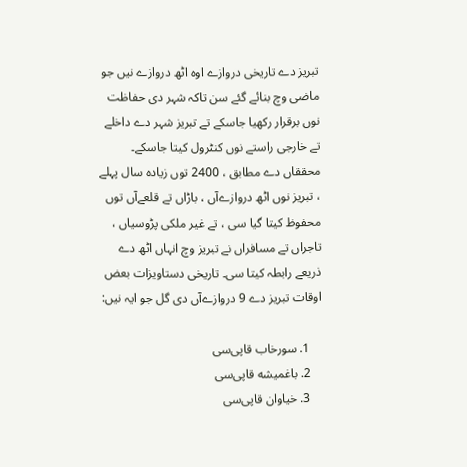تبریز دے تاریخی دروازے اوہ اٹھ دروازے نيں جو ماضی وچ بنائے گئے سن تاکہ شہر دی حفاظت نوں برقرار رکھیا جاسکے تے تبریز شہر دے داخلے تے خارجی راستے نوں کنٹرول کيتا جاسکے۔ محققاں دے مطابق ، 2400 توں زیادہ سال پہلے ، تبریز نوں اٹھ دروازےآں ، باڑاں تے قلعےآں توں محفوظ کيتا گیا سی ، تے غیر ملکی پڑوسیاں ، تاجراں تے مسافراں نے تبریز وچ انہاں اٹھ دے ذریعے رابطہ کيتا سی۔ تاریخی دستاویزات بعض اوقات تبریز دے 9 دروازےآں دی گل جو ایہ نيں:

    1. سورخاب قاپی‌سی
    2. باغمیشه قاپی‌سی
    3. خیاوان قاپی‌سی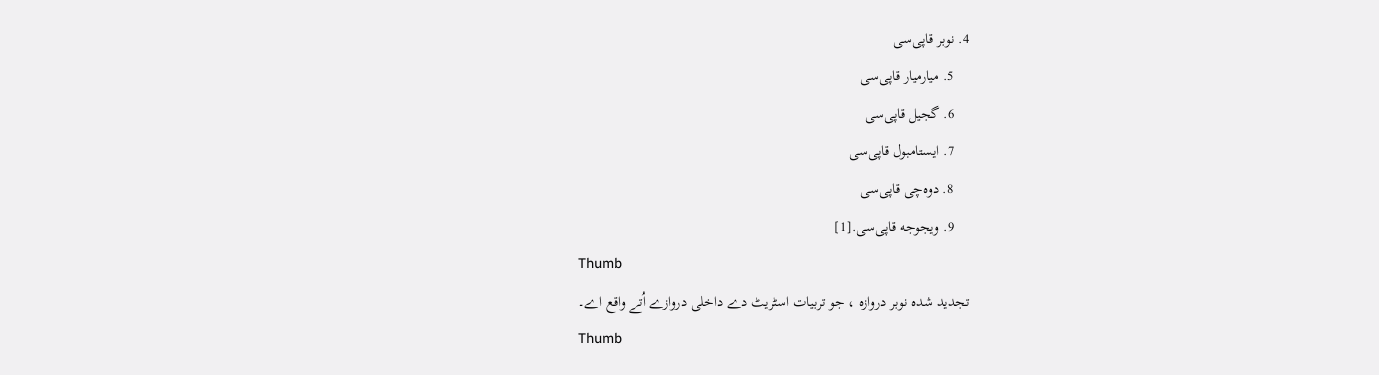4. نوبر قاپی‌سی
    5. میارمیار قاپی‌سی
    6. گجیل قاپی‌سی
    7. ایستامبول قاپی‌سی
    8. دوه‌چی قاپی‌سی
    9. ویجوجه قاپی‌سی.[1]
Thumb
تجدید شدہ نوبر دروازہ ، جو تربیات اسٹریٹ دے داخلی دروازے اُتے واقع اے۔
Thumb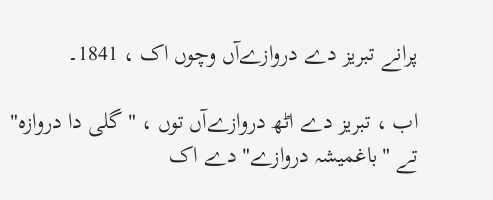پرانے تبریز دے دروازےآں وچوں اک ، 1841۔

اب ، تبریز دے اٹھ دروازےآں توں ، "گلی دا دروازہ" تے "باغمیشہ دروازے" دے اک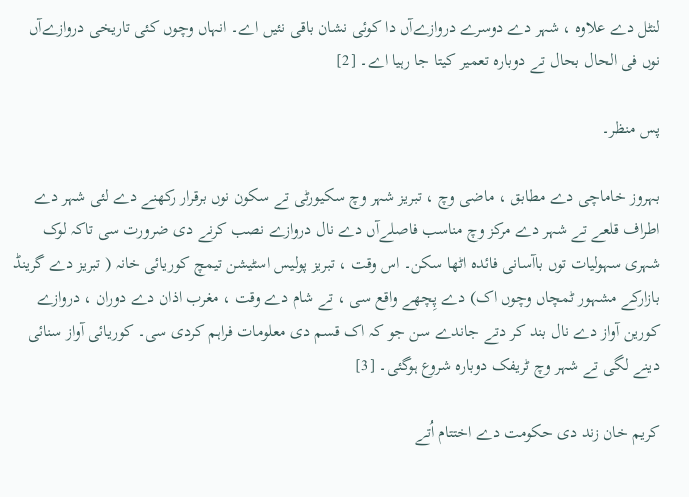لنٹل دے علاوہ ، شہر دے دوسرے دروازےآں دا کوئی نشان باقی نئيں اے۔ انہاں وچوں کئی تاریخی دروازےآں نوں فی الحال بحال تے دوبارہ تعمیر کيتا جا رہیا اے۔ [2]

پس منظر۔

بہروز خاماچی دے مطابق ، ماضی وچ ، تبریز شہر وچ سکیورٹی تے سکون نوں برقرار رکھنے دے لئی شہر دے اطراف قلعے تے شہر دے مرکز وچ مناسب فاصلےآں دے نال دروازے نصب کرنے دی ضرورت سی تاکہ لوک شہری سہولیات توں باآسانی فائدہ اٹھا سکن۔ اس وقت ، تبریز پولیس اسٹیشن تیمچ کوریائی خانہ ( تبریز دے گرینڈ بازارکے مشہور ٹمچاں وچوں اک) دے پِچھے واقع سی ، تے شام دے وقت ، مغرب اذان دے دوران ، دروازے کورین آواز دے نال بند کر دتے جاندے سن جو کہ اک قسم دی معلومات فراہم کردی سی۔ کوریائی آواز سنائی دینے لگی تے شہر وچ ٹریفک دوبارہ شروع ہوگئی۔ [3]

کریم خان زند دی حکومت دے اختتام اُتے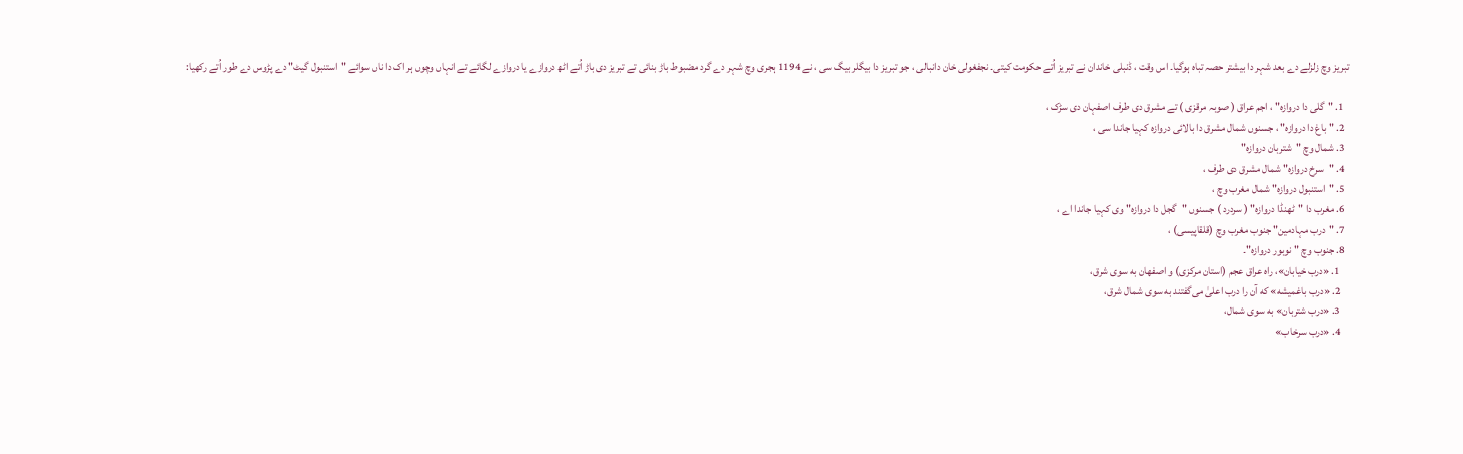تبریز وچ زلزلے دے بعد شہر دا بیشتر حصہ تباہ ہوگیا۔ اس وقت ، ڈنبلی خاندان نے تبریز اُتے حکومت کیتی۔ نجفغولی خان دانبالی ، جو تبریز دا بیگلر بیگ سی ، نے 1194 ہجری وچ شہر دے گرد مضبوط باڑ بنائی تے تبریز دی باڑ اُتے اٹھ دروازے یا دروازے لگائے تے انہاں وچوں ہر اک دا ناں سوائے "استنبول گیٹ" دے پڑوس دے طور اُتے رکھیا:

  1. "گلی دا دروازہ" ، اجم عراق ( صوبہ مرقزی ) تے مشرق دی طرف اصفہان دی سڑک ،
  2. "باغ دا دروازہ" ، جسنوں شمال مشرق دا بالائی دروازہ کہیا جاندا سی ،
  3. شمال وچ "شتربان دروازہ"
  4. "سرخ دروازہ" شمال مشرق دی طرف ،
  5. "استنبول دروازہ" شمال مغرب وچ ،
  6. مغرب دا "ٹھنڈا دروازہ" ( سردرد ) جسنوں "گجل دا دروازہ" وی کہیا جاندا اے ،
  7. "درب مہادمین" جنوب مغرب وچ (قلقاپیسی) ،
  8. جنوب وچ " نوبور دروازہ"۔
    1. «درب خیابان»، راه عراق عجم (استان مرکزی) و اصفهان به سوی شرق،
    2. «درب باغمیشه» که آن را درب اعلیٰ می‌گفتند به سوی شمال شرق،
    3. «درب شتربان» به سوی شمال،
    4. «درب سرخاب»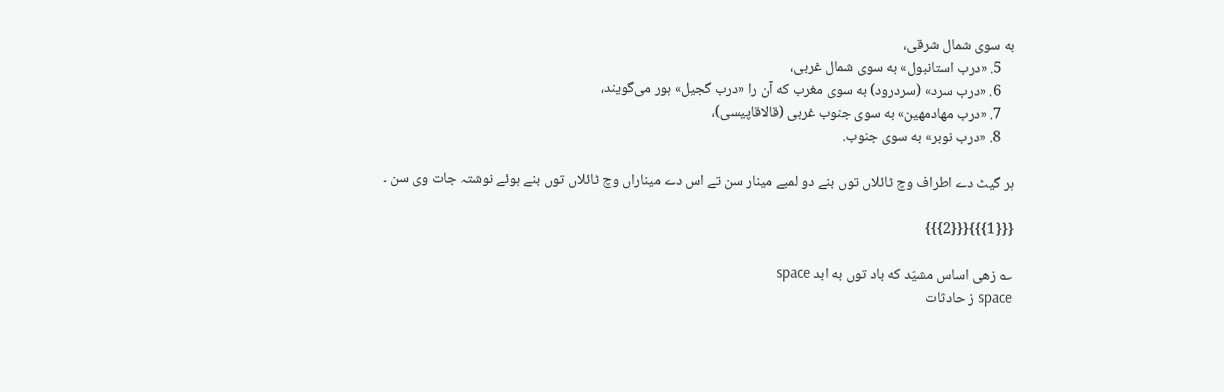به سوی شمال شرقی،
    5. «درب استانبول» به سوی شمال غربی،
    6. «درب سرد» (سردرود) به سوی مغرب که آن را «درب گجیل» ہور می‌گویند،
    7. «درب مهادمهین» به سوی جنوب غربی (قالاقاپیسی)،
    8. «درب نوبر» به سوی جنوب.

ہر گیٹ دے اطراف وچ ٹائلاں توں بنے دو لمبے مینار سن تے اس دے میناراں وچ ٹائلاں توں بنے ہوئے نوشتہ جات وی سن ۔

{{{1}}}{{{2}}}

؎ زهی اساس مشیّد که باد توں به ابد space
space ز حادثات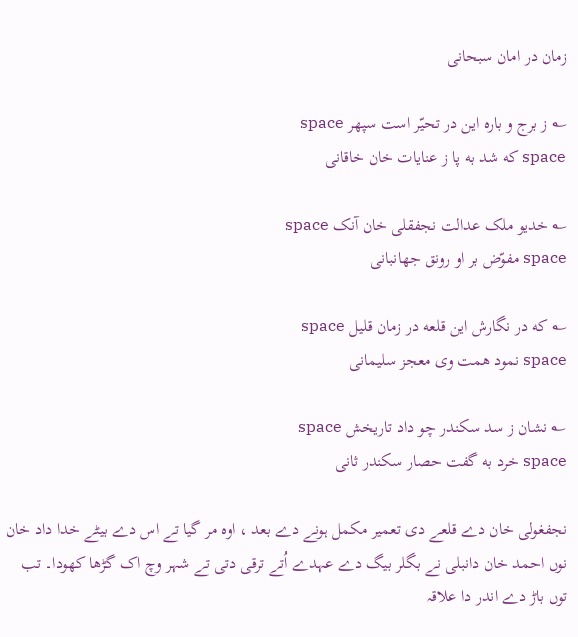زمان در امان سبحانی

؎ ز برج و باره این در تحیّر است سپهر space
space که شد به پا ز عنایات خان خاقانی

؎ خدیو ملک عدالت نجفقلی خان آنک space
space مفوّض بر او رونق جهانبانی

؎ که در نگارش این قلعه در زمان قلیل space
space نمود همت وی معجز سلیمانی

؎ نشان ز سد سکندر چو داد تاریخش space
space خرد به گفت حصار سکندر ثانی

نجفغولی خان دے قلعے دی تعمیر مکمل ہونے دے بعد ، اوہ مر گیا تے اس دے بیٹے خدا داد خان نوں احمد خان دانبلی نے بگلر بیگ دے عہدے اُتے ترقی دتی تے شہر وچ اک گڑھا کھودا۔ تب توں باڑ دے اندر دا علاقہ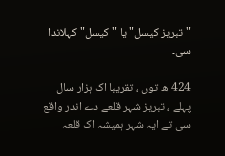"تبریز کیسل" یا "کیسل" کہلاندا سی۔

424 ھ توں ، تقریبا اک ہزار سال پہلے ، تبریز شہر قلعے دے اندر واقع سی تے ایہ شہر ہمیشہ اک قلعہ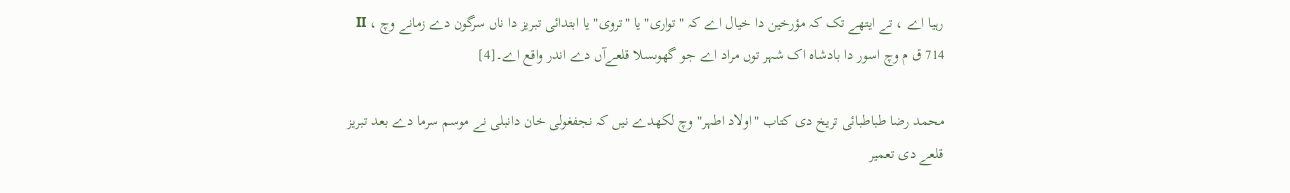رہیا اے ، تے ایتھے تک کہ مؤرخین دا خیال اے کہ "تواری" یا "تروی" یا ابتدائی تبریز دا ناں سرگون دے زمانے وچ II ، 714 ق م وچ اسور دا بادشاہ اک شہر توں مراد اے جو گھوںسلا قلعےآں دے اندر واقع اے۔[4]

محمد رضا طباطبائی تریخ دی کتاب "اولاد اطہر" وچ لکھدے نيں کہ نجفغولی خان دانبلی نے موسم سرما دے بعد تبریز قلعے دی تعمیر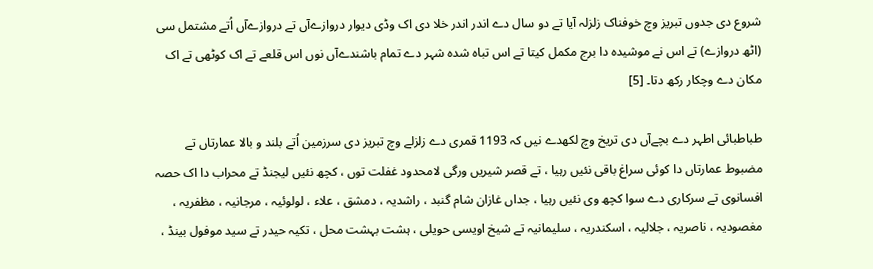شروع دی جدوں تبریز وچ خوفناک زلزلہ آیا تے دو سال دے اندر اندر خلا دی اک وڈی دیوار دروازےآں تے دروازےآں اُتے مشتمل سی (اٹھ دروازے) تے اس نے موشیدہ دا برج مکمل کيتا تے اس تباہ شدہ شہر دے تمام باشندےآں نوں اس قلعے تے اک کوٹھی تے اک مکان دے وچکار رکھ دتا۔ [5]

طباطبائی اطہر دے بچےآں دی تریخ وچ لکھدے نيں کہ 1193 قمری دے زلزلے وچ تبریز دی سرزمین اُتے بلند و بالا عمارتاں تے مضبوط عمارتاں دا کوئی سراغ باقی نئيں رہیا ، تے قصر شیريں ورگی لامحدود غفلت توں ، کچھ نئيں لیجنڈ تے محراب دا اک حصہ افسانوی تے سرکاری دے سوا کچھ وی نئيں رہیا ، جداں غازان شام گنبد ، راشدیہ ، دمشق ، علاء ، لولوئیہ ، مرجانیہ ، مظفریہ ، مغصودیہ ، ناصریہ ، جلالیہ ، اسکندریہ ، سلیمانیہ تے شیخ اویسی حویلی ، ہشت بہشت محل ، تکیہ حیدر تے سید موفول بینڈ ،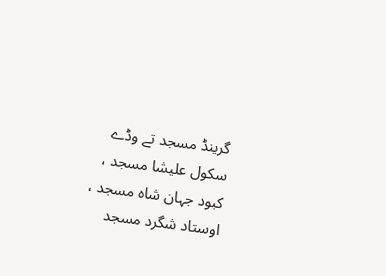گرینڈ مسجد تے وڈے سکول علیشا مسجد ، کبود جہان شاہ مسجد ، اوستاد شگرد مسجد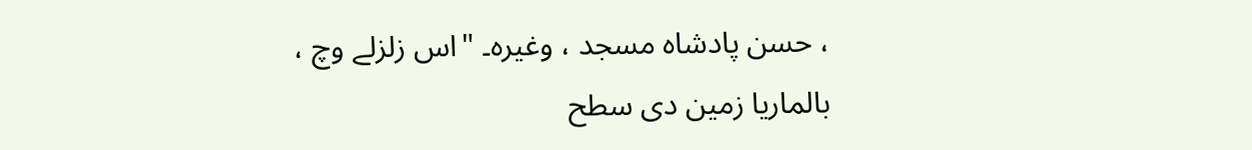، حسن پادشاہ مسجد ، وغیرہ۔ "اس زلزلے وچ ، بالماریا زمین دی سطح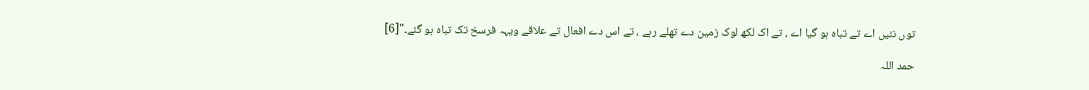توں نئيں اے تے تباہ ہو گیا اے ، تے اک لکھ لوک زمین دے تھلے رہے ، تے اس دے افعال تے علاقے ویہہ فرسخ تک تباہ ہو گئے۔"[6]

حمد اللہ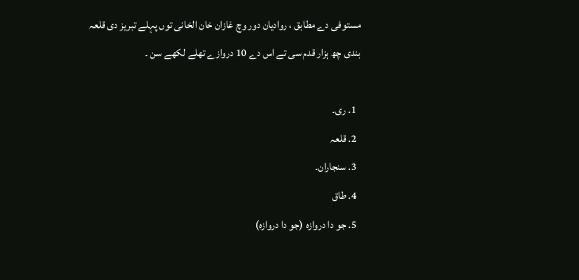مستوفی دے مطابق ، روادیان دور وچ غازان خان الخانی توں پہلے تبریز دی قلعہ بندی چھ ہزار قدم سی تے اس دے 10 دروازے تھلے لکھے سن ۔

  1. ری۔
  2. قلعہ
  3. سنجاران۔
  4. طاق
  5. جو دا دروازہ (جو دا دروازہ)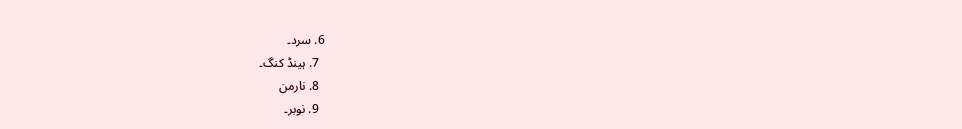6. سرد۔
  7. ہینڈ کنگ۔
  8. نارمن
  9. نوبر۔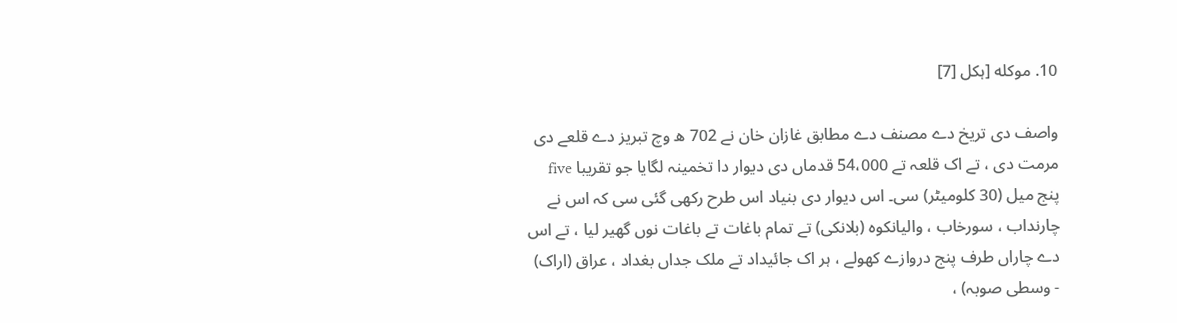10. موکله [ہکل [7]

واصف دی تریخ دے مصنف دے مطابق غازان خان نے 702 ھ وچ تبریز دے قلعے دی مرمت دی ، تے اک قلعہ تے 54،000 قدماں دی دیوار دا تخمینہ لگایا جو تقریبا five پنج میل (30 کلومیٹر) سی۔ اس دیوار دی بنیاد اس طرح رکھی گئی سی کہ اس نے چارنداب ، سورخاب ، والیانکوہ (بلانکی) تے تمام باغات تے باغات نوں گھیر لیا ، تے اس دے چاراں طرف پنج دروازے کھولے ، ہر اک جائیداد تے ملک جداں بغداد ، عراق (اراک) - وسطی صوبہ) ،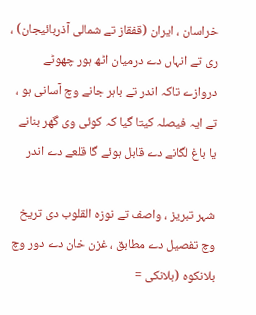خراسان ، ایران (قفقاز تے شمالی آذربائیجان) ، ری تے انہاں دے درمیان اٹھ ہور چھوٹے دروازے تاکہ اندر تے باہر جانے وچ آسانی ہو ، تے ایہ فیصلہ کيتا گیا کہ کوئی وی گھر بنانے یا باغ لگانے دے قابل ہوئے گا قلعے دے اندر

شہر تبریز ، واصف تے نوزہ القلوب دی تریخ وچ تفصیل دے مطابق ، غزن خان دے دور وچ بلانکوہ (بلانکی =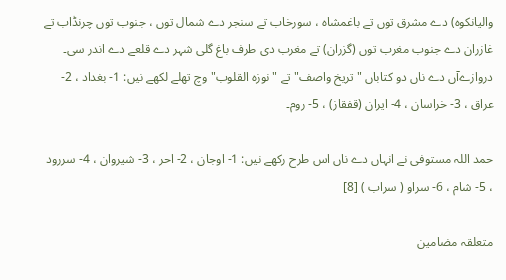والیانکوہ) دے مشرق توں تے باغمشاہ ، سورخاب تے سنجر دے شمال توں ، جنوب توں چرنڈاب تے غازران دے جنوب مغرب توں (گزران) تے مغرب دی طرف باغ گلی شہر دے قلعے دے اندر سی۔ دروازےآں دے ناں دو کتاباں "تریخ واصف" تے "نوزہ القلوب" وچ تھلے لکھے نيں: 1- بغداد ، 2- عراق ، 3- خراسان ، 4- ایران (قفقاز) ، 5- روم۔

حمد اللہ مستوفی نے انہاں دے ناں اس طرح رکھے نيں: 1- اوجان ، 2- احر ، 3- شیروان ، 4- سررود ، 5- شام ، 6- سراو ( سراب ) [8]

متعلقہ مضامین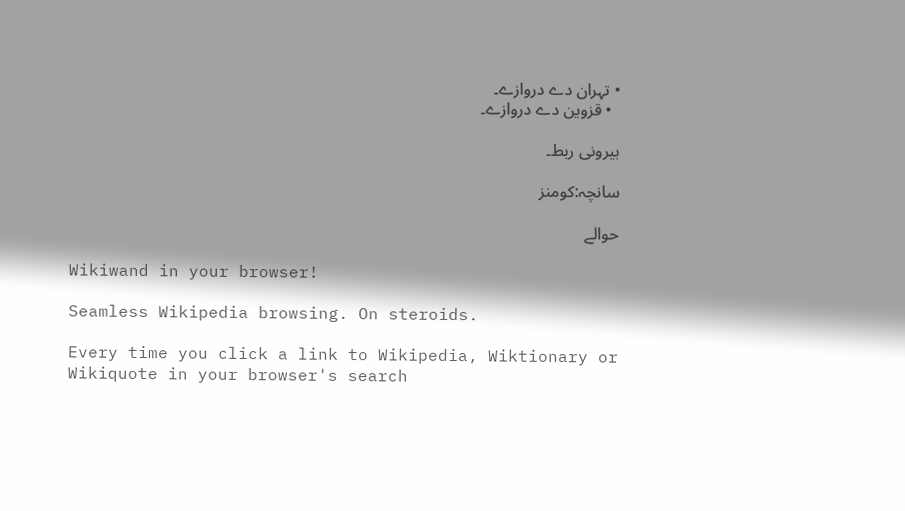• تہران دے دروازے۔
  • قزوین دے دروازے۔

بیرونی ربط۔

سانچہ:کومنز

حوالے

Wikiwand in your browser!

Seamless Wikipedia browsing. On steroids.

Every time you click a link to Wikipedia, Wiktionary or Wikiquote in your browser's search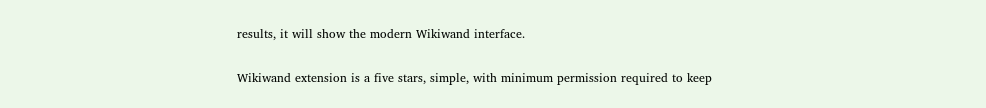results, it will show the modern Wikiwand interface.

Wikiwand extension is a five stars, simple, with minimum permission required to keep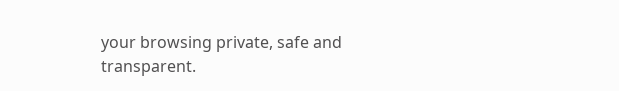your browsing private, safe and transparent.